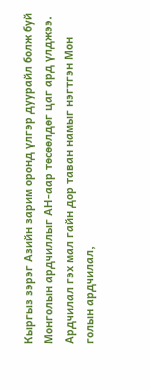Кыргыз зэрэг Азийн зарим оронд үлгэр дуурайл болж буй Монголын ардчиллыг АН-аар төсөөлдөг цаг ард үлджээ. Ардчилал гэх мал гайн дор таван намыг нэгтгэн Мон голын ардчилал,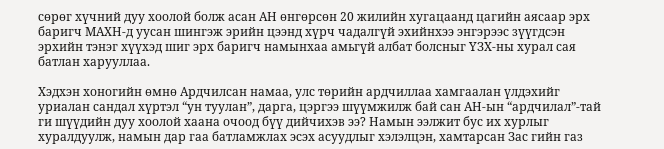сөрөг хүчний дуу хоолой болж асан АН өнгөрсөн 20 жилийн хугацаанд цагийн аясаар эрх баригч МАХН-д уусан шингэж эрийн цээнд хүрч чадалгүй эхийнхээ энгэрээс зүүгдсэн эрхийн тэнэг хүүхэд шиг эрх баригч намынхаа амьгүй албат болсныг ҮЗХ-ны хурал сая батлан харууллаа.

Хэдхэн хоногийн өмнө Ардчилсан намаа, улс төрийн ардчиллаа хамгаалан үлдэхийг уриалан сандал хүртэл “ун туулан”, дарга, цэргээ шүүмжилж бай сан АН-ын “ардчилал”-тай ги шүүдийн дуу хоолой хаана очоод бүү дийчихэв ээ? Намын ээлжит бус их хурлыг хуралдуулж, намын дар гаа батламжлах эсэх асуудлыг хэлэлцэн, хамтарсан Зас гийн газ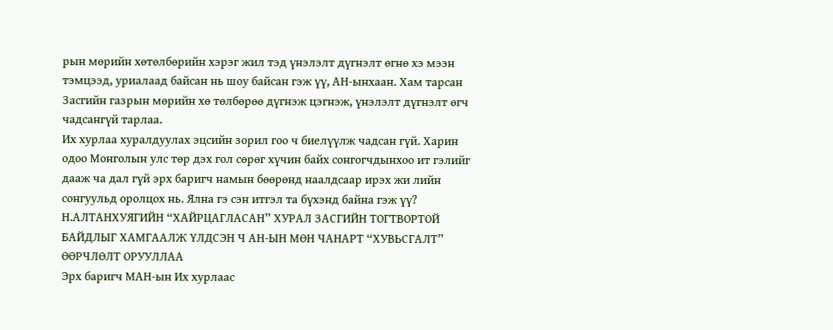рын мөрийн хөтөлбөрийн хэрэг жил тэд үнэлэлт дүгнэлт өгнө хэ мээн тэмцээд, уриалаад байсан нь шоу байсан гэж үү, АН-ынхаан. Хам тарсан Засгийн газрын мөрийн хө төлбөрөө дүгнэж цэгнэж, үнэлэлт дүгнэлт өгч чадсангүй тарлаа.
Их хурлаа хуралдуулах эцсийн зорил гоо ч биелүүлж чадсан гүй. Харин одоо Монголын улс төр дэх гол сөрөг хүчин байх сонгогчдынхоо ит гэлийг дааж ча дал гүй эрх баригч намын бөөрөнд наалдсаар ирэх жи лийн сонгуульд оролцох нь. Ялна гэ сэн итгэл та бүхэнд байна гэж үү?
Н.АЛТАНХУЯГИЙН “ХАЙРЦАГЛАСАН” ХУРАЛ ЗАСГИЙН ТОГТВОРТОЙ БАЙДЛЫГ ХАМГААЛЖ ҮЛДСЭН Ч АН-ЫН МӨН ЧАНАРТ “ХУВЬСГАЛТ” ӨӨРЧЛӨЛТ ОРУУЛЛАА
Эрх баригч МАН-ын Их хурлаас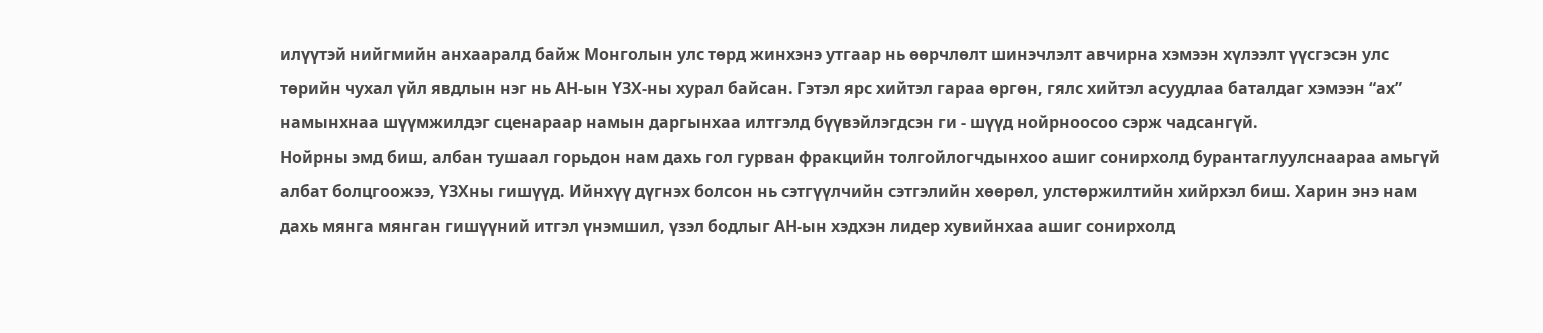илүүтэй нийгмийн анхааралд байж Монголын улс төрд жинхэнэ утгаар нь өөрчлөлт шинэчлэлт авчирна хэмээн хүлээлт үүсгэсэн улс төрийн чухал үйл явдлын нэг нь АН-ын ҮЗХ-ны хурал байсан. Гэтэл ярс хийтэл гараа өргөн, гялс хийтэл асуудлаа баталдаг хэмээн “ах” намынхнаа шүүмжилдэг сценараар намын даргынхаа илтгэлд бүүвэйлэгдсэн ги - шүүд нойрноосоо сэрж чадсангүй.
Нойрны эмд биш, албан тушаал горьдон нам дахь гол гурван фракцийн толгойлогчдынхоо ашиг сонирхолд бурантаглуулснаараа амьгүй албат болцгоожээ, ҮЗХны гишүүд. Ийнхүү дүгнэх болсон нь сэтгүүлчийн сэтгэлийн хөөрөл, улстөржилтийн хийрхэл биш. Харин энэ нам дахь мянга мянган гишүүний итгэл үнэмшил, үзэл бодлыг АН-ын хэдхэн лидер хувийнхаа ашиг сонирхолд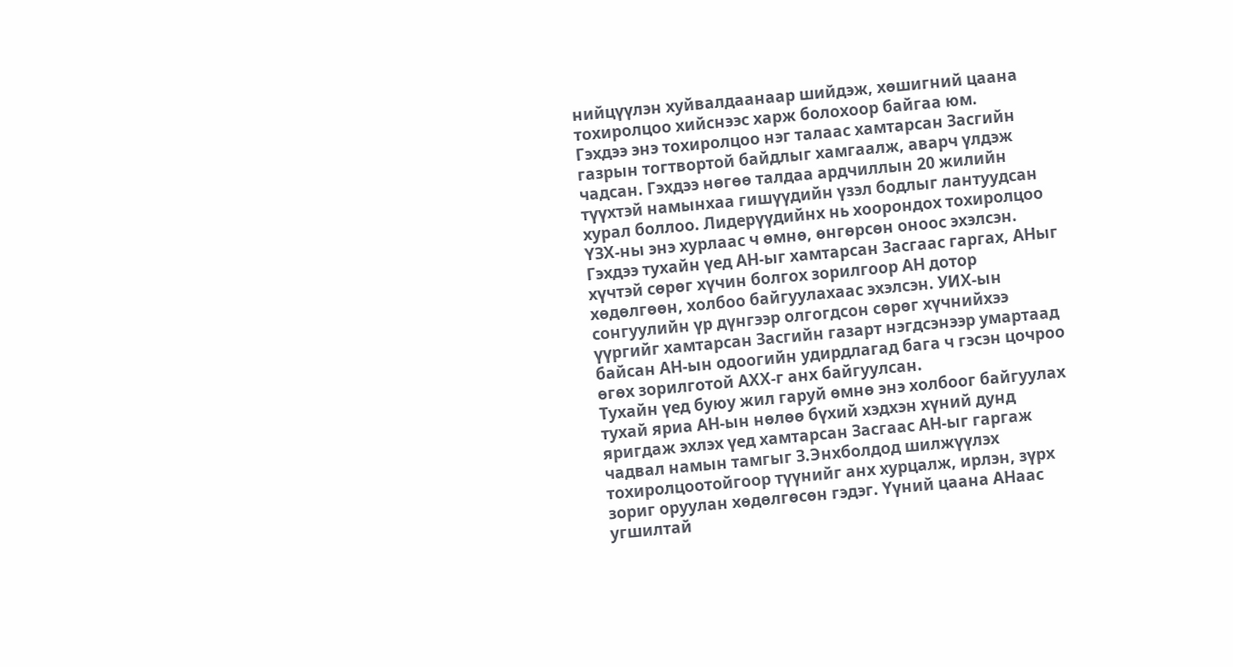нийцүүлэн хуйвалдаанаар шийдэж, хөшигний цаана тохиролцоо хийснээс харж болохоор байгаа юм.
Гэхдээ энэ тохиролцоо нэг талаас хамтарсан Засгийн газрын тогтвортой байдлыг хамгаалж, аварч үлдэж чадсан. Гэхдээ нөгөө талдаа ардчиллын 20 жилийн түүхтэй намынхаа гишүүдийн үзэл бодлыг лантуудсан хурал боллоо. Лидерүүдийнх нь хоорондох тохиролцоо ҮЗХ-ны энэ хурлаас ч өмнө, өнгөрсөн оноос эхэлсэн. Гэхдээ тухайн үед АН-ыг хамтарсан Засгаас гаргах, АНыг хүчтэй сөрөг хүчин болгох зорилгоор АН дотор хөдөлгөөн, холбоо байгуулахаас эхэлсэн. УИХ-ын сонгуулийн үр дүнгээр олгогдсон сөрөг хүчнийхээ үүргийг хамтарсан Засгийн газарт нэгдсэнээр умартаад байсан АН-ын одоогийн удирдлагад бага ч гэсэн цочроо өгөх зорилготой АХХ-г анх байгуулсан.
Тухайн үед буюу жил гаруй өмнө энэ холбоог байгуулах тухай яриа АН-ын нөлөө бүхий хэдхэн хүний дунд яригдаж эхлэх үед хамтарсан Засгаас АН-ыг гаргаж чадвал намын тамгыг З.Энхболдод шилжүүлэх тохиролцоотойгоор түүнийг анх хурцалж, ирлэн, зүрх зориг оруулан хөдөлгөсөн гэдэг. Үүний цаана АНаас угшилтай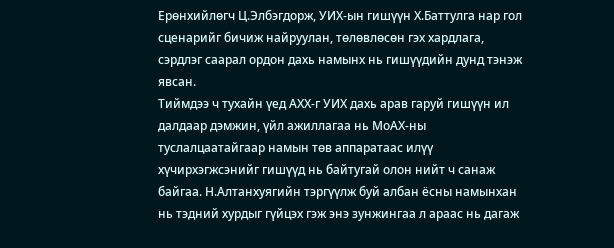Ерөнхийлөгч Ц.Элбэгдорж, УИХ-ын гишүүн Х.Баттулга нар гол сценарийг бичиж найруулан, төлөвлөсөн гэх хардлага, сэрдлэг саарал ордон дахь намынх нь гишүүдийн дунд тэнэж явсан.
Тиймдээ ч тухайн үед АХХ-г УИХ дахь арав гаруй гишүүн ил далдаар дэмжин, үйл ажиллагаа нь МоАХ-ны туслалцаатайгаар намын төв аппаратаас илүү хүчирхэгжсэнийг гишүүд нь байтугай олон нийт ч санаж байгаа. Н.Алтанхуягийн тэргүүлж буй албан ёсны намынхан нь тэдний хурдыг гүйцэх гэж энэ зунжингаа л араас нь дагаж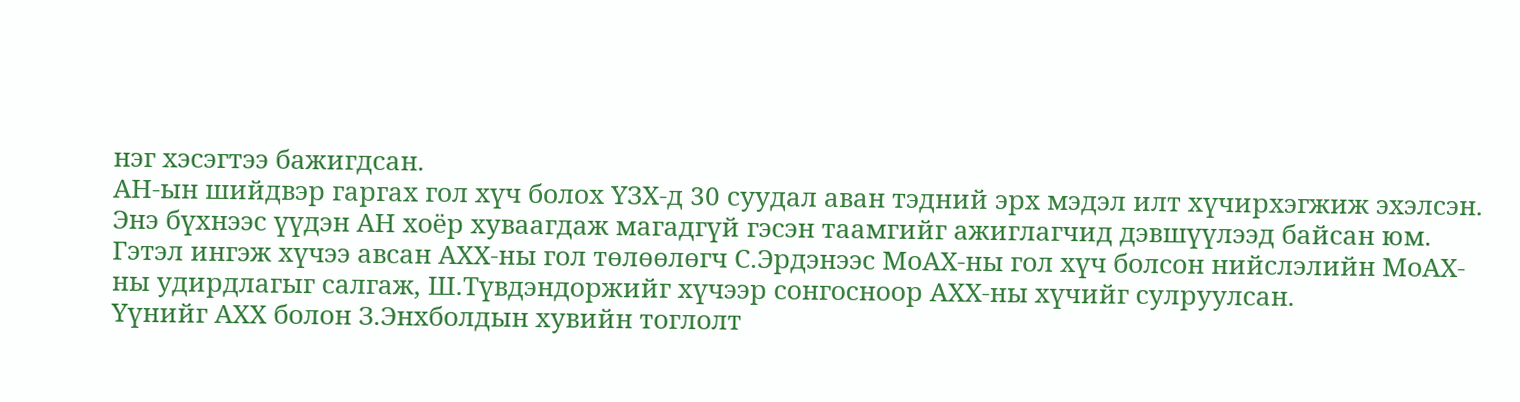нэг хэсэгтээ бажигдсан.
АН-ын шийдвэр гаргах гол хүч болох ҮЗХ-д 30 суудал аван тэдний эрх мэдэл илт хүчирхэгжиж эхэлсэн. Энэ бүхнээс үүдэн АН хоёр хуваагдаж магадгүй гэсэн таамгийг ажиглагчид дэвшүүлээд байсан юм. Гэтэл ингэж хүчээ авсан АХХ-ны гол төлөөлөгч С.Эрдэнээс МоАХ-ны гол хүч болсон нийслэлийн МоАХ-ны удирдлагыг салгаж, Ш.Түвдэндоржийг хүчээр сонгосноор АХХ-ны хүчийг сулруулсан.
Үүнийг АХХ болон З.Энхболдын хувийн тоглолт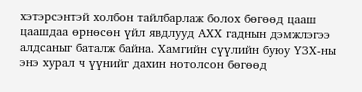хэтэрсэнтэй холбон тайлбарлаж болох бөгөөд цааш цаашдаа өрнөсөн үйл явдлууд АХХ гаднын дэмжлэгээ алдсаныг баталж байна. Хамгийн сүүлийн буюу ҮЗХ-ны энэ хурал ч үүнийг дахин нотолсон бөгөөд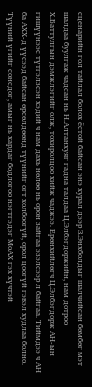сценарийн гол тайлал болох ёстой байсан энэ хурал дээр З.Энхболдыг шалчийсан бөмбөг мэт шалдаа буулгаж чадсан нь Н.Алтанхуяг гадна талдаа Ц.Элбэгдоржийн, нам дотроо Х.Баттулгын дэмжлэгийг олж, тохиролцоо хийж чаджээ. Ерөнхийлөгч Ц.Элбэгдорж АН-ын гишүүнээс түтгэлзсэн хэдий ч нам дахь нөлөө нь орон зайгаа эзэлсээр л байгаа. Тиймдээ ч АН ба АХХ-д үүсээд байсан өрсөлдөөнд түүнийг огт холбоогүй, орол цоогүй гэвэл худлаа болно.
Түүний үгийг сонсдог, амыг нь хардаг бодлогоо нэгтгэдэг МоАХ гэх хүчтэй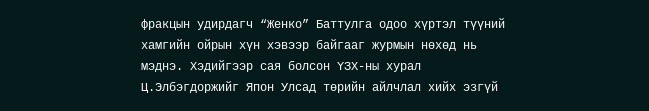фракцын удирдагч “Женко” Баттулга одоо хүртэл түүний хамгийн ойрын хүн хэвээр байгааг журмын нөхөд нь мэднэ. Хэдийгээр сая болсон ҮЗХ-ны хурал Ц.Элбэгдоржийг Япон Улсад төрийн айлчлал хийх эзгүй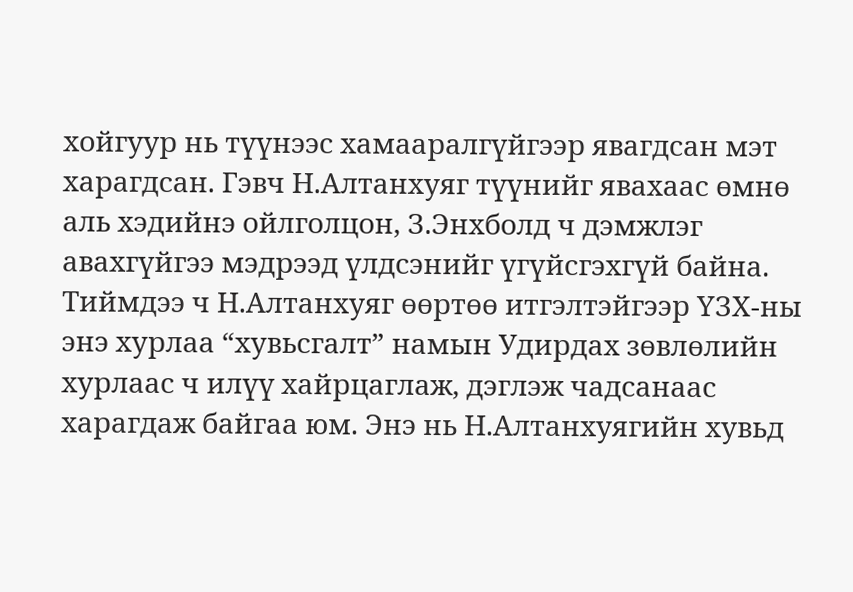хойгуур нь түүнээс хамааралгүйгээр явагдсан мэт харагдсан. Гэвч Н.Алтанхуяг түүнийг явахаас өмнө аль хэдийнэ ойлголцон, З.Энхболд ч дэмжлэг авахгүйгээ мэдрээд үлдсэнийг үгүйсгэхгүй байна.
Тиймдээ ч Н.Алтанхуяг өөртөө итгэлтэйгээр ҮЗХ-ны энэ хурлаа “хувьсгалт” намын Удирдах зөвлөлийн хурлаас ч илүү хайрцаглаж, дэглэж чадсанаас харагдаж байгаа юм. Энэ нь Н.Алтанхуягийн хувьд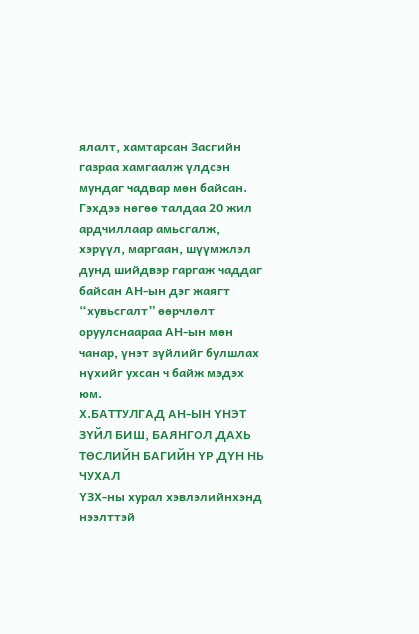ялалт, хамтарсан Засгийн газраа хамгаалж үлдсэн мундаг чадвар мөн байсан. Гэхдээ нөгөө талдаа 20 жил ардчиллаар амьсгалж, хэрүүл, маргаан, шүүмжлэл дунд шийдвэр гаргаж чаддаг байсан АН-ын дэг жаягт “хувьсгалт” өөрчлөлт оруулснаараа АН-ын мөн чанар, үнэт зүйлийг булшлах нүхийг ухсан ч байж мэдэх юм.
Х.БАТТУЛГАД АН-ЫН ҮНЭТ ЗҮЙЛ БИШ, БАЯНГОЛ ДАХЬ ТӨСЛИЙН БАГИЙН ҮР ДҮН НЬ ЧУХАЛ
ҮЗХ-ны хурал хэвлэлийнхэнд нээлттэй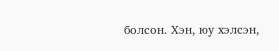болсон. Хэн, юу хэлсэн,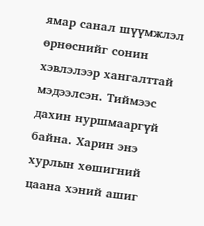ямар санал шүүмжлэл өрнөснийг сонин хэвлэлээр хангалттай мэдээлсэн. Тиймээс дахин нуршмааргүй байна. Харин энэ хурлын хөшигний цаана хэний ашиг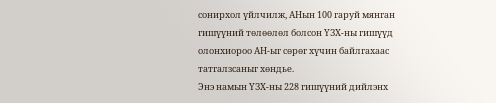сонирхол үйлчилж, АНын 100 гаруй мянган гишүүний төлөөлөл болсон ҮЗХ-ны гишүүд олонхиороо АН-ыг сөрөг хүчин байлгахаас татгалзсаныг хөндье.
Энэ намын ҮЗХ-ны 228 гишүүний дийлэнх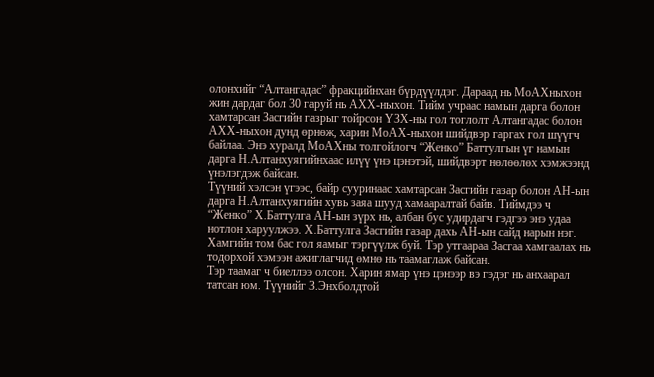олонхийг “Алтангадас” фракцийнхан бүрдүүлдэг. Дараад нь МоАХныхон жин дардаг бол 30 гаруй нь АХХ-ныхон. Тийм учраас намын дарга болон хамтарсан Засгийн газрыг тойрсон ҮЗХ-ны гол тоглолт Алтангадас болон АХХ-ныхон дунд өрнөж, харин МоАХ-ныхон шийдвэр гаргах гол шүүгч байлаа. Энэ хуралд МоАХны толгойлогч “Женко” Баттулгын үг намын дарга Н.Алтанхуягийнхаас илүү үнэ цэнэтэй, шийдвэрт нөлөөлөх хэмжээнд үнэлэгдэж байсан.
Түүний хэлсэн үгээс, байр сууринаас хамтарсан Засгийн газар болон АН-ын дарга Н.Алтанхуягийн хувь заяа шууд хамааралтай байв. Тиймдээ ч “Женко” Х.Баттулга АН-ын зүрх нь, албан бус удирдагч гэдгээ энэ удаа нотлон харуулжээ. Х.Баттулга Засгийн газар дахь АН-ын сайд нарын нэг. Хамгийн том бас гол яамыг тэргүүлж буй. Тэр утгаараа Засгаа хамгаалах нь тодорхой хэмээн ажиглагчид өмнө нь таамаглаж байсан.
Тэр таамаг ч биеллээ олсон. Харин ямар үнэ цэнээр вэ гэдэг нь анхаарал татсан юм. Түүнийг З.Энхболдтой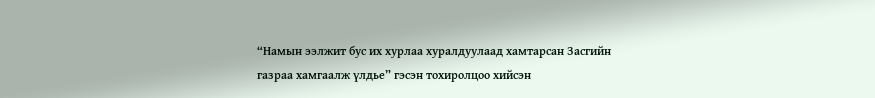“Намын ээлжит бус их хурлаа хуралдуулаад хамтарсан Засгийн газраа хамгаалж үлдье” гэсэн тохиролцоо хийсэн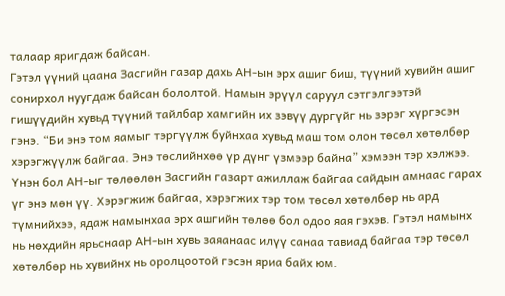талаар яригдаж байсан.
Гэтэл үүний цаана Засгийн газар дахь АН-ын эрх ашиг биш, түүний хувийн ашиг сонирхол нуугдаж байсан бололтой. Намын эрүүл саруул сэтгэлгээтэй гишүүдийн хувьд түүний тайлбар хамгийн их зэвүү дургүйг нь зэрэг хүргэсэн гэнэ. “Би энэ том яамыг тэргүүлж буйнхаа хувьд маш том олон төсөл хөтөлбөр хэрэгжүүлж байгаа. Энэ төслийнхөө үр дүнг үзмээр байна” хэмээн тэр хэлжээ.
Үнэн бол АН-ыг төлөөлөн Засгийн газарт ажиллаж байгаа сайдын амнаас гарах үг энэ мөн үү. Хэрэгжиж байгаа, хэрэгжих тэр том төсөл хөтөлбөр нь ард түмнийхээ, ядаж намынхаа эрх ашгийн төлөө бол одоо яая гэхэв. Гэтэл намынх нь нөхдийн ярьснаар АН-ын хувь заяанаас илүү санаа тавиад байгаа тэр төсөл хөтөлбөр нь хувийнх нь оролцоотой гэсэн яриа байх юм.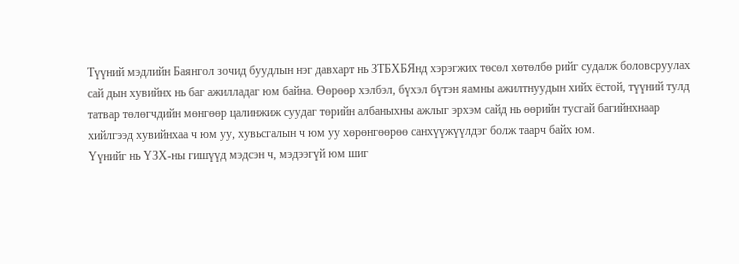Түүний мэдлийн Баянгол зочид буудлын нэг давхарт нь ЗТБХБЯнд хэрэгжих төсөл хөтөлбө рийг судалж боловсруулах сай дын хувийнх нь баг ажилладаг юм байна. Өөрөөр хэлбэл, бүхэл бүтэн яамны ажилтнуудын хийх ёстой, түүний тулд татвар төлөгчдийн мөнгөөр цалинжиж суудаг төрийн албаныхны ажлыг эрхэм сайд нь өөрийн тусгай багийнхнаар хийлгээд хувийнхаа ч юм уу, хувьсгалын ч юм уу хөрөнгөөрөө санхүүжүүлдэг болж таарч байх юм.
Үүнийг нь ҮЗХ-ны гишүүд мэдсэн ч, мэдээгүй юм шиг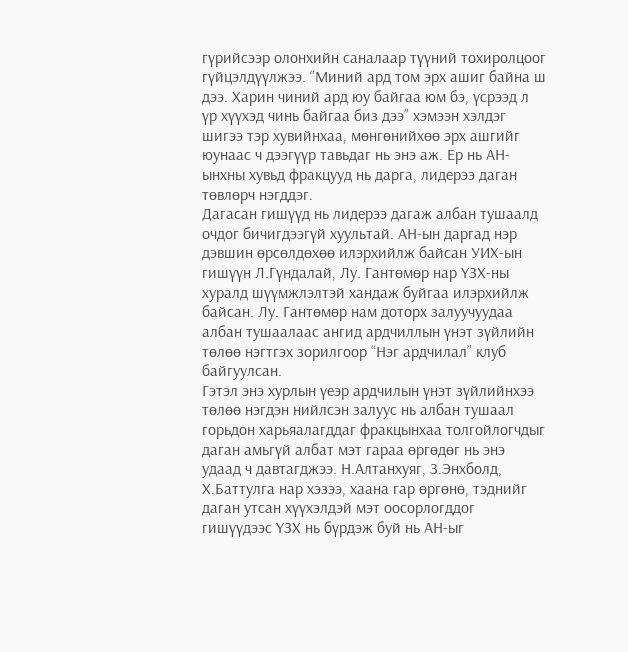гүрийсээр олонхийн саналаар түүний тохиролцоог гүйцэлдүүлжээ. “Миний ард том эрх ашиг байна ш дээ. Харин чиний ард юу байгаа юм бэ, үсрээд л үр хүүхэд чинь байгаа биз дээ” хэмээн хэлдэг шигээ тэр хувийнхаа, мөнгөнийхөө эрх ашгийг юунаас ч дээгүүр тавьдаг нь энэ аж. Ер нь АН-ынхны хувьд фракцууд нь дарга, лидерээ даган төвлөрч нэгддэг.
Дагасан гишүүд нь лидерээ дагаж албан тушаалд очдог бичигдээгүй хуультай. АН-ын даргад нэр дэвшин өрсөлдөхөө илэрхийлж байсан УИХ-ын гишүүн Л.Гүндалай, Лу. Гантөмөр нар ҮЗХ-ны хуралд шүүмжлэлтэй хандаж буйгаа илэрхийлж байсан. Лу. Гантөмөр нам доторх залуучуудаа албан тушаалаас ангид ардчиллын үнэт зүйлийн төлөө нэгтгэх зорилгоор “Нэг ардчилал” клуб байгуулсан.
Гэтэл энэ хурлын үеэр ардчилын үнэт зүйлийнхээ төлөө нэгдэн нийлсэн залуус нь албан тушаал горьдон харьяалагддаг фракцынхаа толгойлогчдыг даган амьгүй албат мэт гараа өргөдөг нь энэ удаад ч давтагджээ. Н.Алтанхуяг, З.Энхболд, Х.Баттулга нар хэзээ, хаана гар өргөнө, тэднийг даган утсан хүүхэлдэй мэт оосорлогддог гишүүдээс ҮЗХ нь бүрдэж буй нь АН-ыг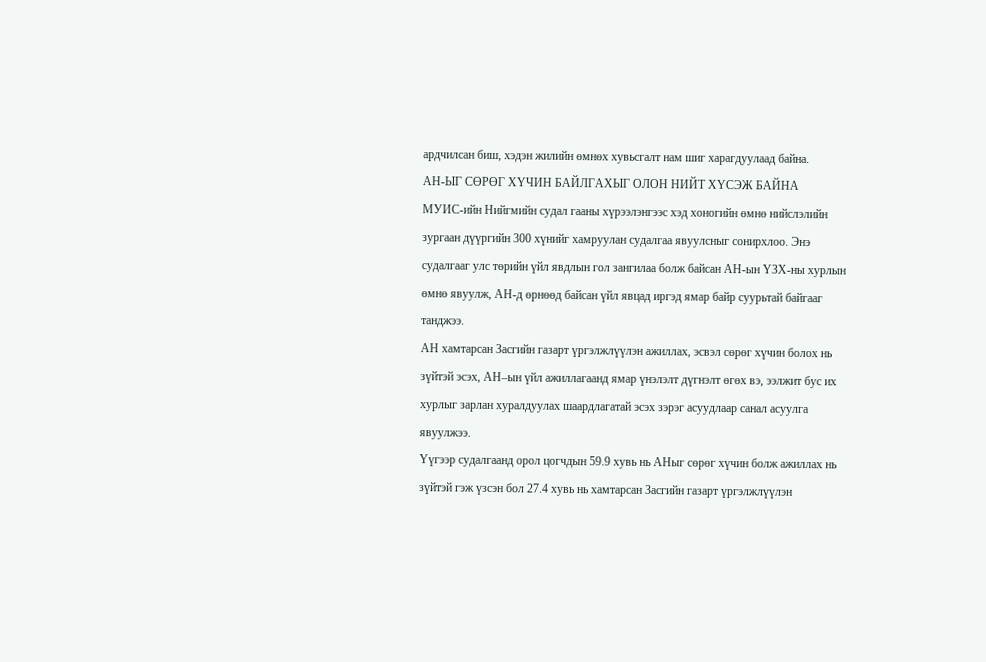ардчилсан биш, хэдэн жилийн өмнөх хувьсгалт нам шиг харагдуулаад байна.
АН-ЫГ СӨРӨГ ХҮЧИН БАЙЛГАХЫГ ОЛОН НИЙТ ХҮСЭЖ БАЙНА
МУИС-ийн Нийгмийн судал гааны хүрээлэнгээс хэд хоногийн өмнө нийслэлийн зургаан дүүргийн 300 хүнийг хамруулан судалгаа явуулсныг сонирхлоо. Энэ судалгааг улс төрийн үйл явдлын гол зангилаа болж байсан АН-ын ҮЗХ-ны хурлын өмнө явуулж, АН-д өрнөөд байсан үйл явцад иргэд ямар байр суурьтай байгааг танджээ.
АН хамтарсан Засгийн газарт үргэлжлүүлэн ажиллах, эсвэл сөрөг хүчин болох нь зүйтэй эсэх, АН–ын үйл ажиллагаанд ямар үнэлэлт дүгнэлт өгөх вэ, ээлжит бус их хурлыг зарлан хуралдуулах шаардлагатай эсэх зэрэг асуудлаар санал асуулга явуулжээ.
Үүгээр судалгаанд орол цогчдын 59.9 хувь нь АНыг сөрөг хүчин болж ажиллах нь зүйтэй гэж үзсэн бол 27.4 хувь нь хамтарсан Засгийн газарт үргэлжлүүлэн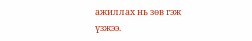ажиллах нь зөв гэж үзжээ.